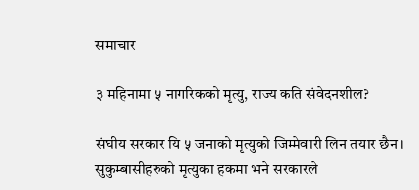समाचार

३ महिनामा ५ नागरिकको मृत्यु, राज्य कति संवेदनशील?

संघीय सरकार यि ५ जनाको मृत्युको जिम्मेवारी लिन तयार छैन। सुकुम्बासीहरुको मृत्युका हकमा भने सरकारले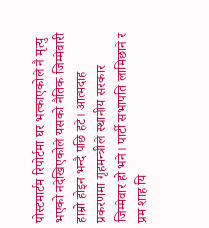पोस्टमार्टम रिपोर्टमा घर भत्काएकोले नै मृत्यु भएको नदेखिएकोले यसको नैतिक जिम्मेवारी हाम्रो होइन भन्दै पछि हटे। आत्मदाह प्रकरणमा गृहमन्त्रीले स्थानीय सरकार जिम्मेवार हो भने। पार्टी सभापति लामिछाने र प्रम शाह यि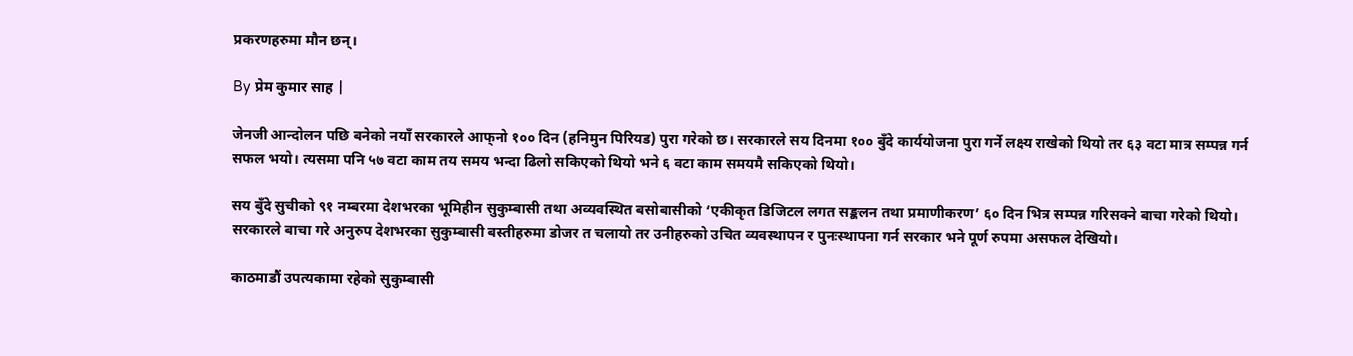प्रकरणहरुमा मौन छन्।

By प्रेम कुमार साह |

जेनजी आन्दोलन पछि बनेको नयाँ सरकारले आफ्‌नो १०० दिन (हनिमुन पिरियड) पुरा गरेको छ। सरकारले सय दिनमा १०० बुँदे कार्ययोजना पुरा गर्ने लक्ष्य राखेको थियो तर ६३ वटा मात्र सम्पन्न गर्न सफल भयो। त्यसमा पनि ५७ वटा काम तय समय भन्दा ढिलो सकिएको थियो भने ६ वटा काम समयमै सकिएको थियो।

सय बुँदे सुचीको ९१ नम्बरमा देशभरका भूमिहीन सुकुम्बासी तथा अव्यवस्थित बसोबासीको ‘एकीकृत डिजिटल लगत सङ्कलन तथा प्रमाणीकरण’ ६० दिन भित्र सम्पन्न गरिसक्ने बाचा गरेको थियो। सरकारले बाचा गरे अनुरुप देशभरका सुकुम्बासी बस्तीहरुमा डोजर त चलायो तर उनीहरुको उचित व्यवस्थापन र पुनःस्थापना गर्न सरकार भने पूर्ण रुपमा असफल देखियो।

काठमाडौं उपत्यकामा रहेको सुकुम्बासी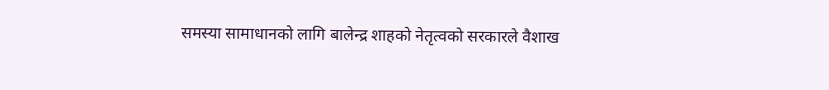समस्या सामाधानको लागि बालेन्द्र शाहको नेतृत्वको सरकारले वैशाख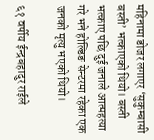महिनामा डोजर लगाएर ‘सुकुम्बासी बस्ती’ भत्काएको थियो। बस्ती भत्काए पछि दुई जनाले आत्महत्या गरे भने होल्डिङ सेन्टरमा रहेका एक जनको मृत्यु भएको थियो।

६१ वर्षीय ईन्द्रबहादुर राईले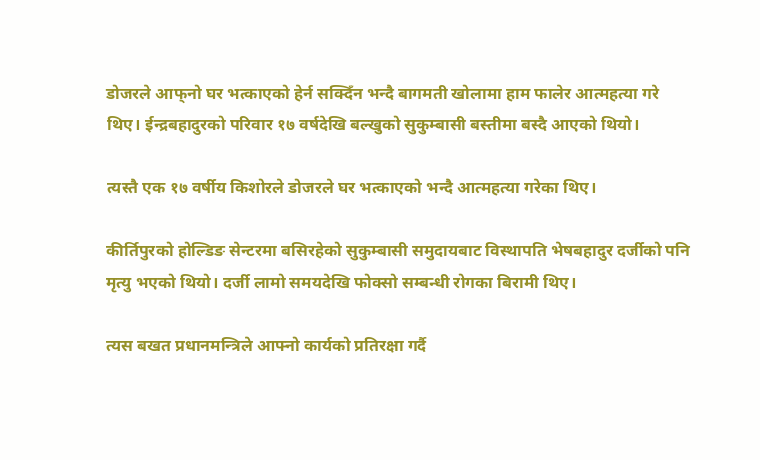डोजरले आफ्‌नो घर भत्काएको हेर्न सक्दिँन भन्दै बागमती खोलामा हाम फालेर आत्महत्या गरे थिए। ईन्द्रबहादुरको परिवार १७ वर्षदेखि बल्खुको सुकुम्बासी बस्तीमा बस्दै आएको थियो।

त्यस्तै एक १७ वर्षीय किशोरले डोजरले घर भत्काएको भन्दै आत्महत्या गरेका थिए।

कीर्तिपुरको होल्डिङ सेन्टरमा बसिरहेको सुकुम्बासी समुदायबाट विस्थापति भेषबहादुर दर्जीको पनि मृत्यु भएको थियो। दर्जी लामो समयदेखि फोक्सो सम्बन्धी रोगका बिरामी थिए।

त्यस बखत प्रधानमन्त्रिले आफ्नो कार्यको प्रतिरक्षा गर्दै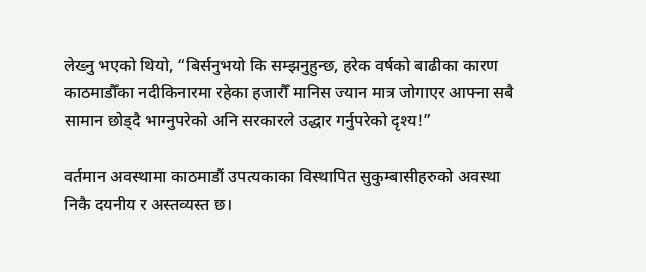लेख्नु भएको थियो, “बिर्सनुभयो कि सम्झनुहुन्छ, हरेक वर्षको बाढीका कारण काठमाडौँका नदीकिनारमा रहेका हजारौँ मानिस ज्यान मात्र जोगाएर आफ्ना सबै सामान छोड्दै भाग्नुपरेको अनि सरकारले उद्धार गर्नुपरेको दृश्य!”

वर्तमान अवस्थामा काठमाडौं उपत्यकाका विस्थापित सुकुम्बासीहरुको अवस्था निकै दयनीय र अस्तव्यस्त छ।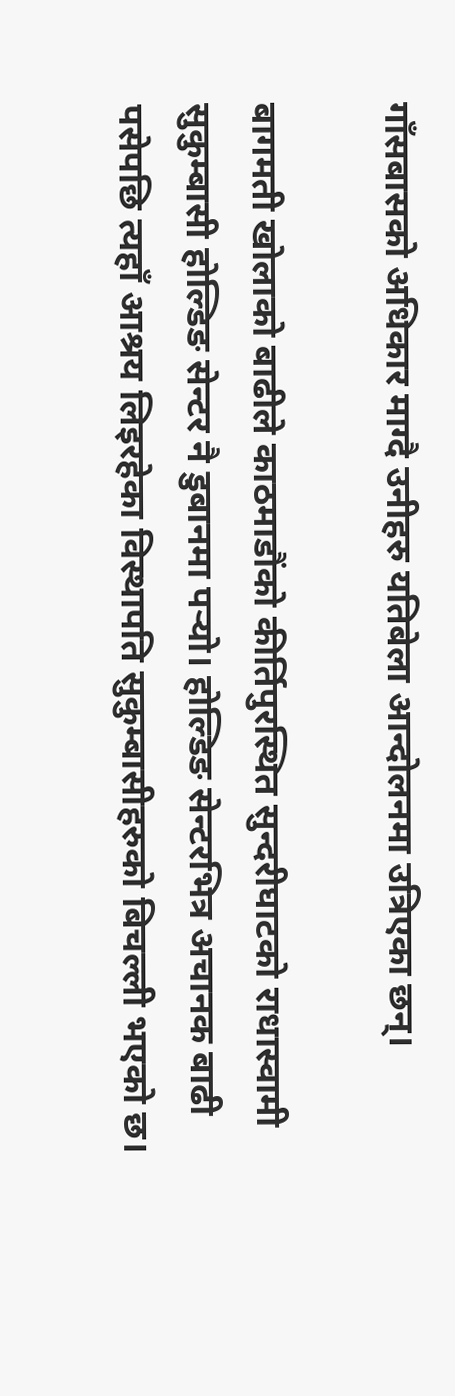गाँसबासको अधिकार माग्दै उनीहरु यतिबेला आन्दोलनमा उत्रिएका छन्।

बागमती खोलाको बाढीले काठमाडौंको कीर्तिपुरस्थित सुन्दरीघाटको राधास्वामी सुकुम्बासी होल्डिङ सेन्टर नै डुबानमा पर्‍यो। होल्डिङ सेन्टरभित्र अचानक बाढी पसेपछि त्यहाँ आश्रय लिइरहेका विस्थापति सुकुम्बासीहरुको बिचल्ली भएको छ।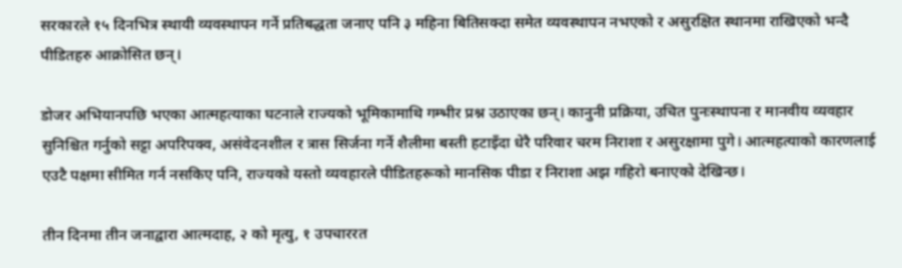सरकारले १५ दिनभित्र स्थायी व्यवस्थापन गर्ने प्रतिबद्धता जनाए पनि ३ महिना बितिसक्दा समेत व्यवस्थापन नभएको र असुरक्षित स्थानमा राखिएको भन्दै पीडितहरु आक्रोसित छन्।

डोजर अभियानपछि भएका आत्महत्याका घटनाले राज्यको भूमिकामाथि गम्भीर प्रश्न उठाएका छन्। कानुनी प्रक्रिया, उचित पुनःस्थापना र मानवीय व्यवहार सुनिश्चित गर्नुको सट्टा अपरिपक्व, असंवेदनशील र त्रास सिर्जना गर्ने शैलीमा बस्ती हटाइँदा धेरै परिवार चरम निराशा र असुरक्षामा पुगे। आत्महत्याको कारणलाई एउटै पक्षमा सीमित गर्न नसकिए पनि, राज्यको यस्तो व्यवहारले पीडितहरूको मानसिक पीडा र निराशा अझ गहिरो बनाएको देखिन्छ।

तीन दिनमा तीन जनाद्वारा आत्मदाह, २ को मृत्यु, १ उपचाररत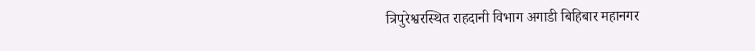त्रिपुरेश्वरस्थित राहदानी विभाग अगाडी बिहिबार महानगर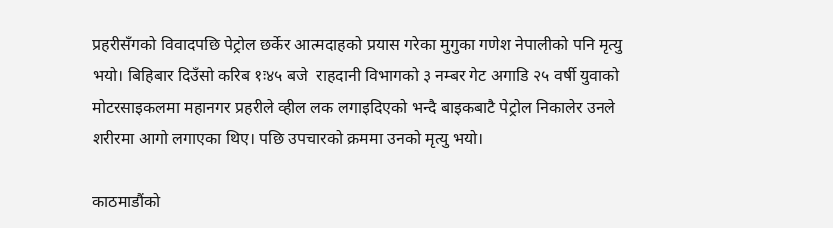प्रहरीसँगको विवादपछि पेट्रोल छर्केर आत्मदाहको प्रयास गरेका मुगुका गणेश नेपालीको पनि मृत्यु भयो। बिहिबार दिउँसो करिब १ः४५ बजे  राहदानी विभागको ३ नम्बर गेट अगाडि २५ वर्षी युवाको मोटरसाइकलमा महानगर प्रहरीले व्हील लक लगाइदिएको भन्दै बाइकबाटै पेट्रोल निकालेर उनले शरीरमा आगो लगाएका थिए। पछि उपचारको क्रममा उनको मृत्यु भयो।

काठमाडौंको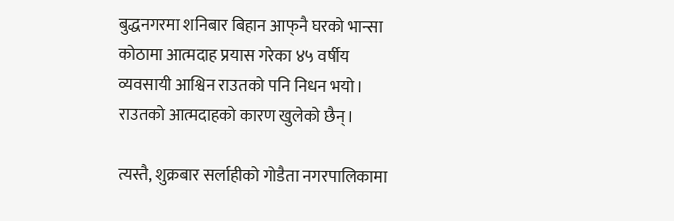बुद्धनगरमा शनिबार बिहान आफ्‌नै घरको भान्सा कोठामा आत्मदाह प्रयास गरेका ४५ वर्षीय व्यवसायी आश्विन राउतको पनि निधन भयो। राउतको आत्मदाहको कारण खुलेको छैन्।

त्यस्तै, शुक्रबार सर्लाहीको गोडैता नगरपालिकामा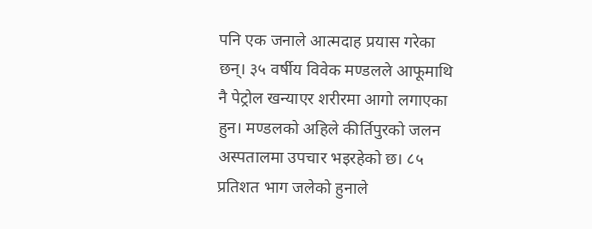पनि एक जनाले आत्मदाह प्रयास गरेका छन्। ३५ वर्षीय विवेक मण्डलले आफूमाथि नै पेट्रोल खन्याएर शरीरमा आगो लगाएका हुन। मण्डलको अहिले कीर्तिपुरको जलन अस्पतालमा उपचार भइरहेको छ। ८५ प्रतिशत भाग जलेको हुनाले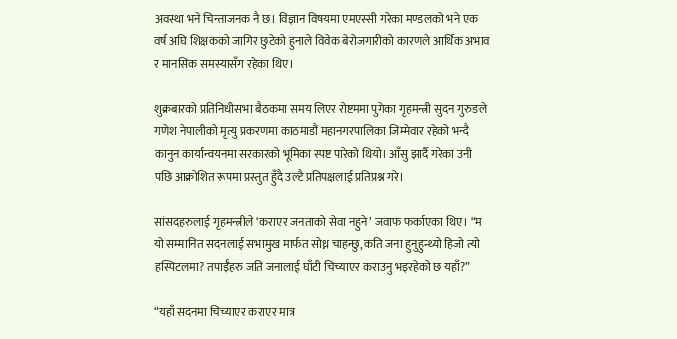अवस्था भने चिन्ताजनक नै छ। विज्ञान विषयमा एमएस्सी गरेका मण्डलको भने एक वर्ष अघि शिक्षकको जागिर छुटेको हुनाले विवेक बेरोजगारीको कारणले आर्थिक अभाव र मानसिक समस्यासँग रहेका थिए।

शुक्रबारको प्रतिनिधीसभा बैठकमा समय लिएर रोष्टममा पुगेका गृहमन्त्री सुदन गुरुङले गणेश नेपालीको मृत्यु प्रकरणमा काठमाडौं महानगरपालिका जिम्मेवार रहेको भन्दै कानुन कार्यान्वयनमा सरकारको भूमिका स्पष्ट पारेको थियो। आँसु झार्दै गरेका उनी पछि आक्रोशित रूपमा प्रस्तुत हुँदै उल्टै प्रतिपक्षलाई प्रतिप्रश्न गरे।

सांसदहरुलाई गृहमन्त्रीले ‘कराएर जनताको सेवा नहुने’ जवाफ फर्काएका थिए। “म यो सम्मानित सदनलाई सभामुख मार्फत सोध्न चाहन्छु, कति जना हुनुहुन्थ्यो हिजो त्यो हस्पिटलमा? तपाईँहरु जति जनालाई घाँटी चिच्याएर कराउनु भइरहेको छ यहाँ?”

“यहाँ सदनमा चिच्याएर कराएर मात्र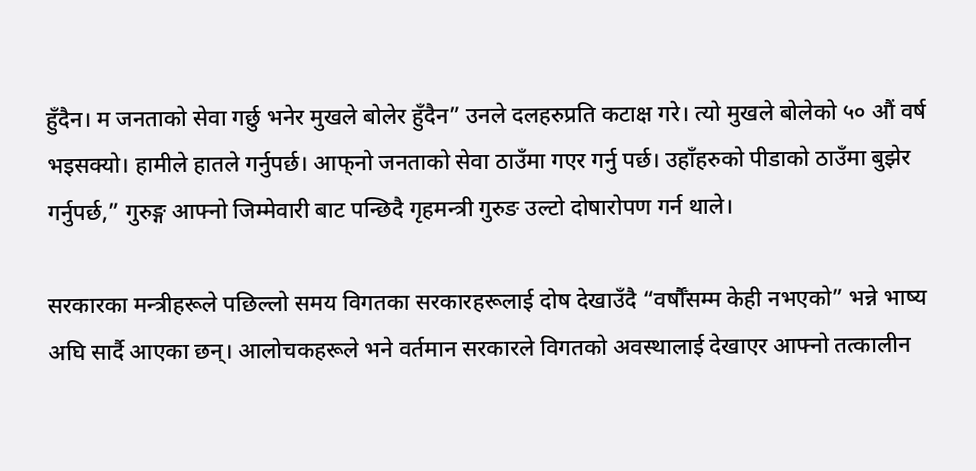हुँदैन। म जनताको सेवा गर्छु भनेर मुखले बोलेर हुँदैन” उनले दलहरुप्रति कटाक्ष गरे। त्यो मुखले बोलेको ५० औं वर्ष भइसक्यो। हामीले हातले गर्नुपर्छ। आफ्‌नो जनताको सेवा ठाउँमा गएर गर्नु पर्छ। उहाँहरुको पीडाको ठाउँमा बुझेर गर्नुपर्छ,” गुरुङ्ग आफ्नो जिम्मेवारी बाट पन्छिदै गृहमन्त्री गुरुङ उल्टो दोषारोपण गर्न थाले।

सरकारका मन्त्रीहरूले पछिल्लो समय विगतका सरकारहरूलाई दोष देखाउँदै “वर्षौँसम्म केही नभएको” भन्ने भाष्य अघि सार्दै आएका छन्। आलोचकहरूले भने वर्तमान सरकारले विगतको अवस्थालाई देखाएर आफ्नो तत्कालीन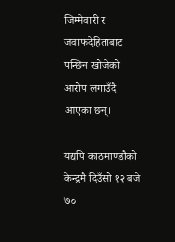जिम्मेवारी र जवाफदेहिताबाट पन्छिन खोजेको आरोप लगाउँदै आएका छन्।

यद्यपि काठमाण्डौको केन्द्रमै दिउँसो १२ बजे ७०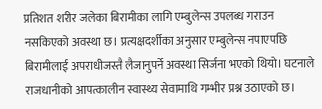प्रतिशत शरीर जलेका बिरामीका लागि एम्बुलेन्स उपलब्ध गराउन नसकिएको अवस्था छ। प्रत्यक्षदर्शीका अनुसार एम्बुलेन्स नपाएपछि बिरामीलाई अपराधीजस्तै लैजानुपर्ने अवस्था सिर्जना भएको थियो। घटनाले राजधानीको आपत्कालीन स्वास्थ्य सेवामाथि गम्भीर प्रश्न उठाएको छ।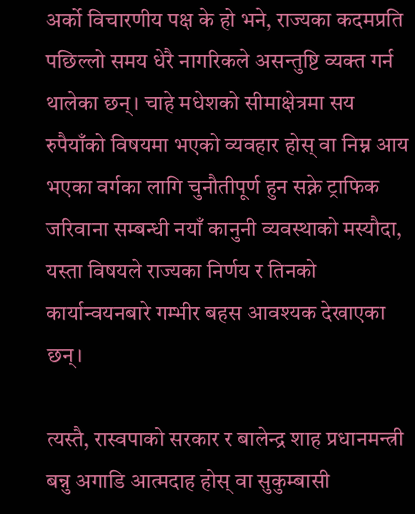अर्को विचारणीय पक्ष के हो भने, राज्यका कदमप्रति पछिल्लो समय धेरै नागरिकले असन्तुष्टि व्यक्त गर्न थालेका छन्। चाहे मधेशको सीमाक्षेत्रमा सय रुपैयाँको विषयमा भएको व्यवहार होस् वा निम्न आय भएका वर्गका लागि चुनौतीपूर्ण हुन सक्ने ट्राफिक जरिवाना सम्बन्धी नयाँ कानुनी व्यवस्थाको मस्यौदा, यस्ता विषयले राज्यका निर्णय र तिनको कार्यान्वयनबारे गम्भीर बहस आवश्यक देखाएका छन्।

त्यस्तै, रास्वपाको सरकार र बालेन्द्र शाह प्रधानमन्त्री बन्नु अगाडि आत्मदाह होस् वा सुकुम्बासी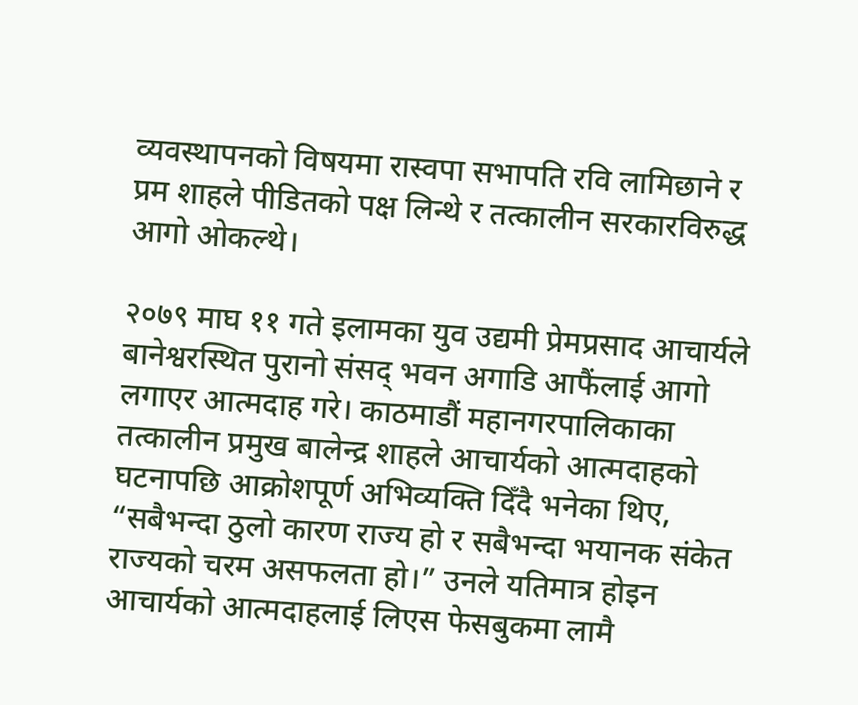व्यवस्थापनको विषयमा रास्वपा सभापति रवि लामिछाने र प्रम शाहले पीडितको पक्ष लिन्थे र तत्कालीन सरकारविरुद्ध आगो ओकल्थे।

२०७९ माघ ११ गते इलामका युव उद्यमी प्रेमप्रसाद आचार्यले बानेश्वरस्थित पुरानो संसद् भवन अगाडि आफैंलाई आगो लगाएर आत्मदाह गरे। काठमाडौं महानगरपालिकाका तत्कालीन प्रमुख बालेन्द्र शाहले आचार्यको आत्मदाहको घटनापछि आक्रोशपूर्ण अभिव्यक्ति दिँदै भनेका थिए, “सबैभन्दा ठुलो कारण राज्य हो र सबैभन्दा भयानक संकेत राज्यको चरम असफलता हो।” उनले यतिमात्र होइन आचार्यको आत्मदाहलाई लिएस फेसबुकमा लामै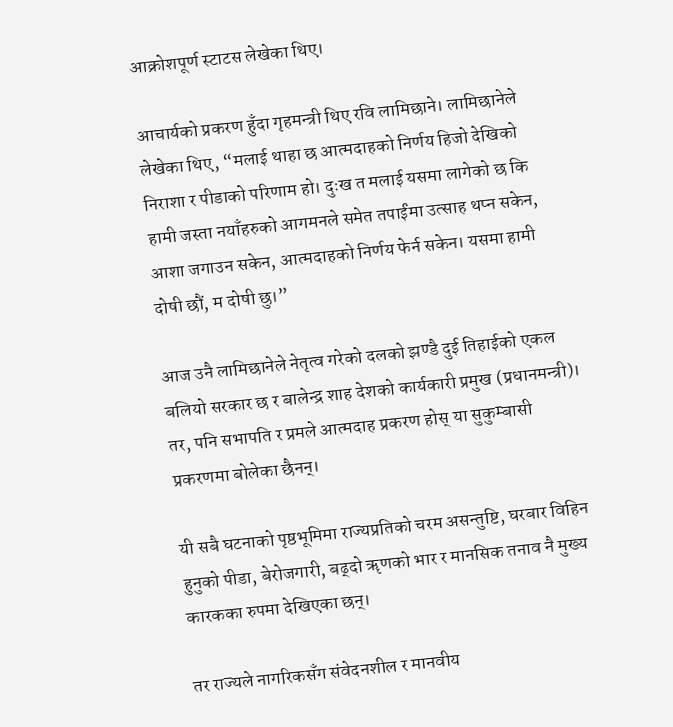आक्रोशपूर्ण स्टाटस लेखेका थिए।

आचार्यको प्रकरण हुँदा गृहमन्त्री थिए रवि लामिछाने। लामिछानेले लेखेका थिए, “मलाई थाहा छ आत्मदाहको निर्णय हिजो देखिको निराशा र पीडाको परिणाम हो। दुःख त मलाई यसमा लागेको छ कि हामी जस्ता नयाँहरुको आगमनले समेत तपाईंमा उत्साह थप्न सकेन, आशा जगाउन सकेन, आत्मदाहको निर्णय फेर्न सकेन। यसमा हामी दोषी छौं, म दोषी छु।”

आज उनै लामिछानेले नेतृत्व गरेको दलको झण्डै दुई तिहाईको एकल बलियो सरकार छ र बालेन्द्र शाह देशको कार्यकारी प्रमुख (प्रधानमन्त्री)। तर, पनि सभापति र प्रमले आत्मदाह प्रकरण होस् या सुकुम्बासी प्रकरणमा बोलेका छैनन्।

यी सबै घटनाको पृष्ठभूमिमा राज्यप्रतिको चरम असन्तुष्टि, घरबार विहिन हुनुको पीडा, बेरोजगारी, बढ्दो ॠणको भार र मानसिक तनाव नै मुख्य कारकका रुपमा देखिएका छन्।

तर राज्यले नागरिकसँग संवेदनशील र मानवीय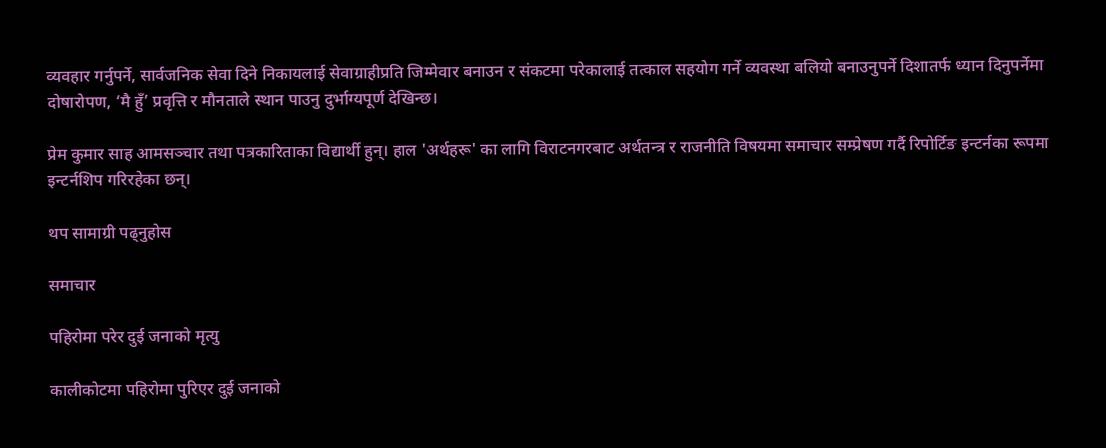व्यवहार गर्नुपर्ने, सार्वजनिक सेवा दिने निकायलाई सेवाग्राहीप्रति जिम्मेवार बनाउन र संकटमा परेकालाई तत्काल सहयोग गर्ने व्यवस्था बलियो बनाउनुपर्ने दिशातर्फ ध्यान दिनुपर्नेमा दोषारोपण, ‘मै हुँ’ प्रवृत्ति र मौनताले स्थान पाउनु दुर्भाग्यपूर्ण देखिन्छ।

प्रेम कुमार साह आमसञ्चार तथा पत्रकारिताका विद्यार्थी हुन्। हाल 'अर्थहरू' का लागि विराटनगरबाट अर्थतन्त्र र राजनीति विषयमा समाचार सम्प्रेषण गर्दै रिपोर्टिङ इन्टर्नका रूपमा इन्टर्नशिप गरिरहेका छन्।

थप सामाग्री पढ्नुहोस

समाचार

पहिरोमा परेर दुई जनाको मृत्यु

कालीकोटमा पहिरोमा पुरिएर दुई जनाको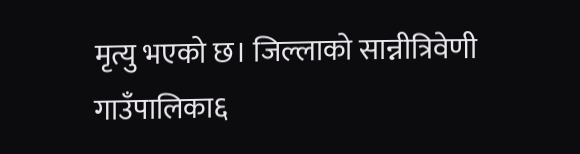मृत्यु भएको छ। जिल्लाको सान्नीत्रिवेणी गाउँपालिका६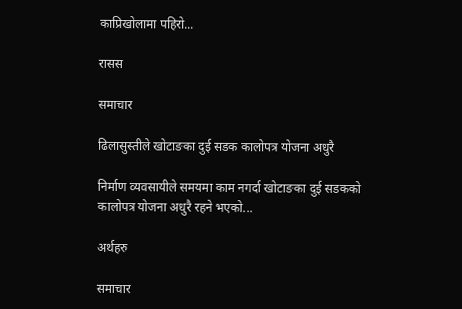काप्रिखोलामा पहिरो...

रासस

समाचार

ढिलासुस्तीले खोटाङका दुई सडक कालोपत्र योजना अधुरै

निर्माण व्यवसायीले समयमा काम नगर्दा खोटाङका दुई सडकको कालोपत्र योजना अधुरै रहने भएको...

अर्थहरु

समाचार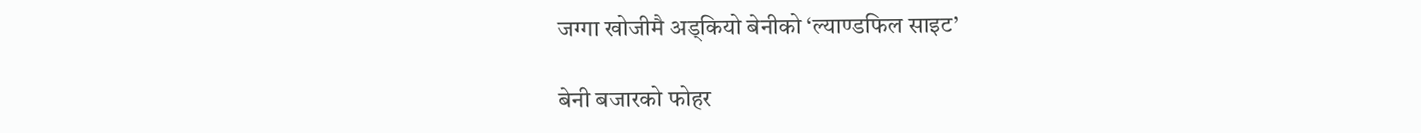जग्गा खोजीमै अड्कियो बेनीको ‘ल्याण्डफिल साइट’

बेनी बजारको फोहर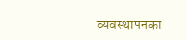व्यवस्थापनका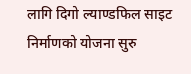लागि दिगो ल्याण्डफिल साइट निर्माणको योजना सुरु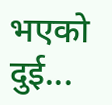भएको दुई...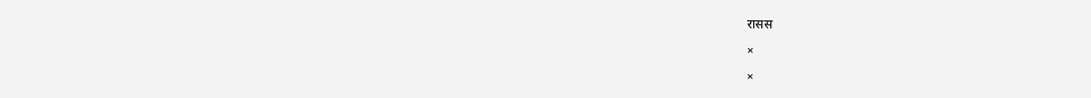रासस

×

×